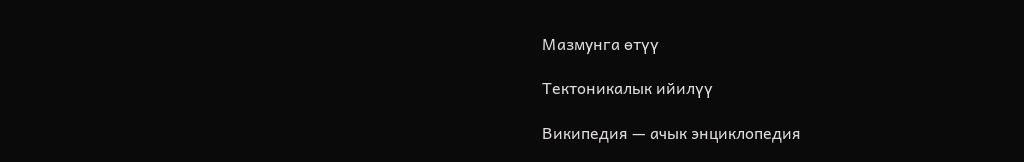Мазмунга өтүү

Тектоникалык ийилүү

Википедия — ачык энциклопедия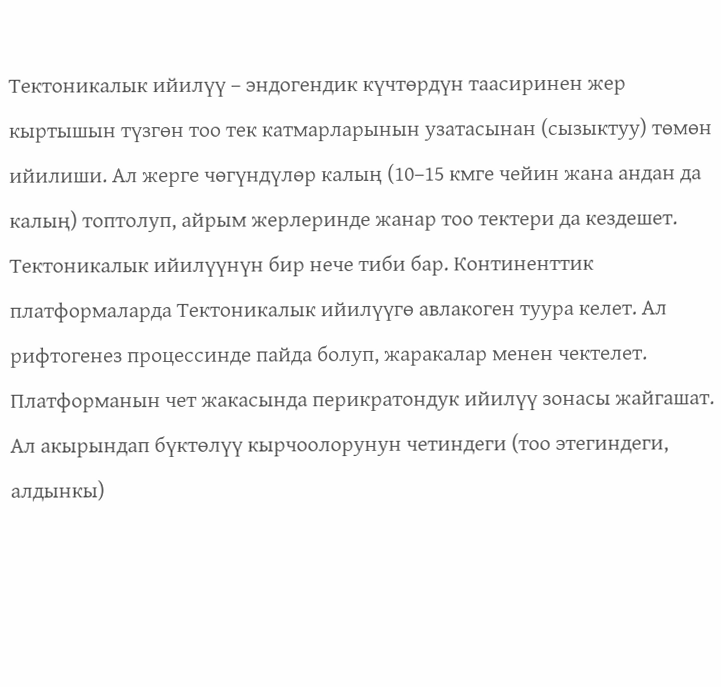Тектоникалык ийилүү – эндогендик күчтөрдүн таасиринен жер кыртышын түзгөн тоо тек катмарларынын узатасынан (сызыктуу) төмөн ийилиши. Ал жерге чөгүндүлөр калың (10–15 кмге чейин жана андан да калың) топтолуп, айрым жерлеринде жанар тоо тектери да кездешет. Тектоникалык ийилүүнүн бир нече тиби бар. Континенттик платформаларда Тектоникалык ийилүүгө авлакоген туура келет. Ал рифтогенез процессинде пайда болуп, жаракалар менен чектелет. Платформанын чет жакасында перикратондук ийилүү зонасы жайгашат. Ал акырындап бүктөлүү кырчоолорунун четиндеги (тоо этегиндеги, алдынкы)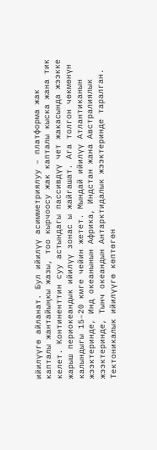ийилүүгө айланат. Бул ийилүү асимметриялуу – платформа жак капталы жантайыңкы жазы, тоо кырчоосу жак капталы кыска жана тик келет. Континенттин суу астындагы пассивдүү чет жакасында жээкке жарыш периокеандык ийилүү зонас ы жайгашат. Ага толгон чөкмөнүн калындыгы 15–20 кмге чейин жетет. Мындай ийилүү Атлантиканын жээктеринде, Инд океанынын Африка, Индстан жана Австралиялык жээктеринде, Тынч океандын Антарктидалык жээктеринде таралган. Тектоникалык ийилүүгө көптөгөн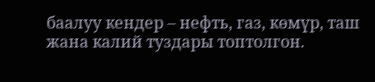баалуу кендер – нефть, газ, көмүр, таш жана калий туздары топтолгон.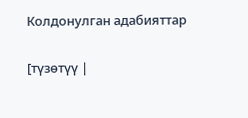Колдонулган адабияттар

[түзөтүү |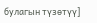булагын түзөтүү]